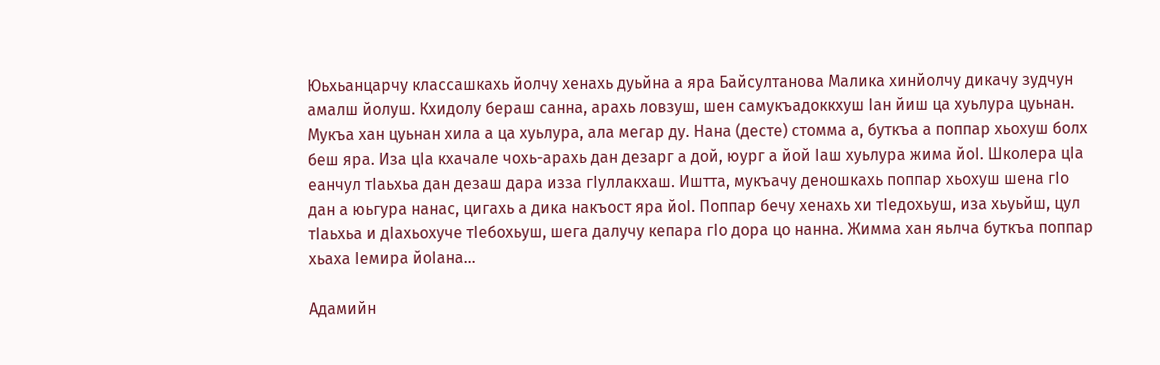Юьхьанцарчу классашкахь йолчу хенахь дуьйна а яра Байсултанова Малика хинйолчу дикачу зудчун амалш йолуш. Кхидолу бераш санна, арахь ловзуш, шен самукъадоккхуш Iан йиш ца хуьлура цуьнан. Мукъа хан цуьнан хила а ца хуьлура, ала мегар ду. Нана (десте) стомма а, буткъа а поппар хьохуш болх беш яра. Иза цIа кхачале чохь-арахь дан дезарг а дой, юург а йой Iаш хуьлура жима йоI. Школера цIа еанчул тIаьхьа дан дезаш дара изза гIуллакхаш. Иштта, мукъачу деношкахь поппар хьохуш шена гIо дан а юьгура нанас, цигахь а дика накъост яра йоI. Поппар бечу хенахь хи тIедохьуш, иза хьуьйш, цул тIаьхьа и дIахьохуче тIебохьуш, шега далучу кепара гIо дора цо нанна. Жимма хан яьлча буткъа поппар хьаха Iемира йоIана…

Адамийн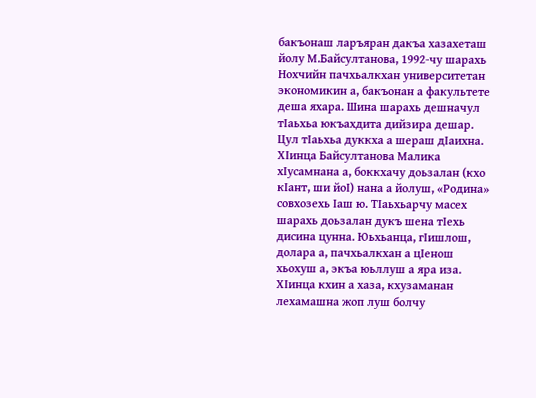бакъонаш ларъяран дакъа хазахеташ йолу М.Байсултанова, 1992-чу шарахь Нохчийн пачхьалкхан университетан экономикин а, бакъонан а факультете деша яхара. Шина шарахь дешначул тIаьхьа юкъахдита дийзира дешар.
Цул тIаьхьа дуккха а шераш дIаихна. ХIинца Байсултанова Малика хIусамнана а, боккхачу доьзалан (кхо кIант, ши йоI) нана а йолуш, «Родина» совхозехь Iаш ю. ТIаьхьарчу масех шарахь доьзалан дукъ шена тIехь дисина цунна. Юьхьанца, гIишлош, долара а, пачхьалкхан а цIенош хьохуш а, экъа юьллуш а яра иза. ХIинца кхин а хаза, кхузаманан лехамашна жоп луш болчу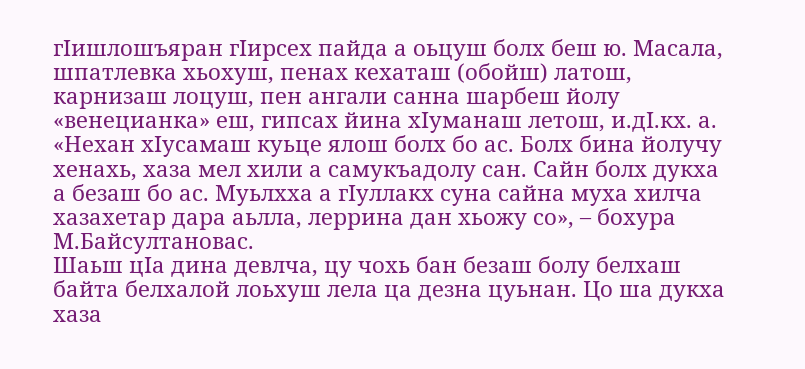гIишлошъяран гIирсех пайда а оьцуш болх беш ю. Масала, шпатлевка хьохуш, пенах кехаташ (обойш) латош, карнизаш лоцуш, пен ангали санна шарбеш йолу «венецианка» еш, гипсах йина хIуманаш летош, и.дI.кх. а.
«Нехан хIусамаш куьце ялош болх бо ас. Болх бина йолучу хенахь, хаза мел хили а самукъадолу сан. Сайн болх дукха а безаш бо ас. Муьлхха а гIуллакх суна сайна муха хилча хазахетар дара аьлла, леррина дан хьожу со», – бохура М.Байсултановас.
Шаьш цIа дина девлча, цу чохь бан безаш болу белхаш байта белхалой лоьхуш лела ца дезна цуьнан. Цо ша дукха хаза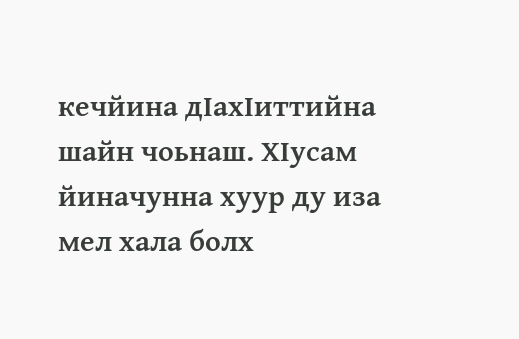кечйина дIахIиттийна шайн чоьнаш. ХIусам йиначунна хуур ду иза мел хала болх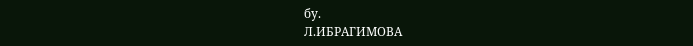бу.
Л.ИБРАГИМОВА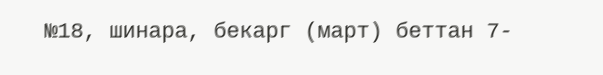№18, шинара, бекарг (март) беттан 7-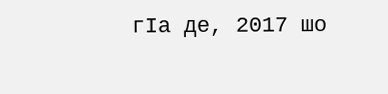гIа де, 2017 шо